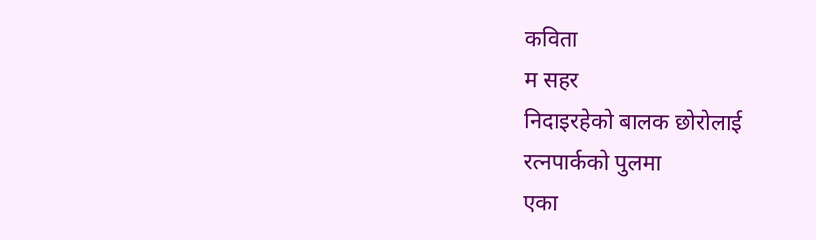कविता
म सहर
निदाइरहेको बालक छोरोलाई
रत्नपार्कको पुलमा
एका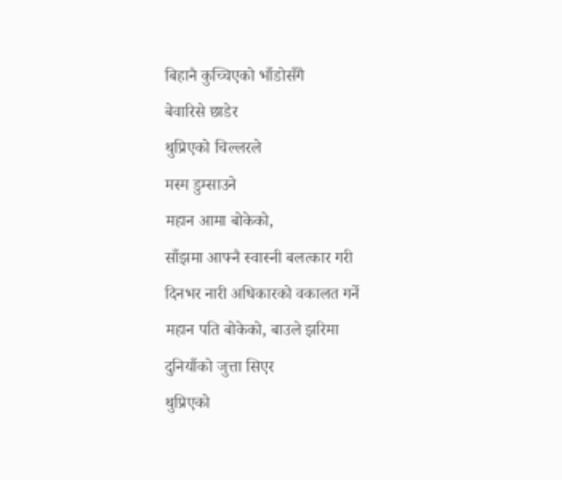बिहानै कुच्चिएको भाँडोसँगै
बेवारिसे छाडेर
थुप्रिएको चिल्लरले
मस्म डुम्साउने
महान आमा बोकेको,
साँझमा आफ्नै स्वास्नी बलत्कार गरी
दिनभर नारी अधिकारको वकालत गर्ने
महान पति बोकेको, बाउले झरिमा
दुनियाँको जुत्ता सिएर
थुप्रिएको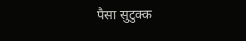पैसा सुटुक्क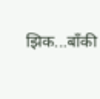झिक...बाँकी